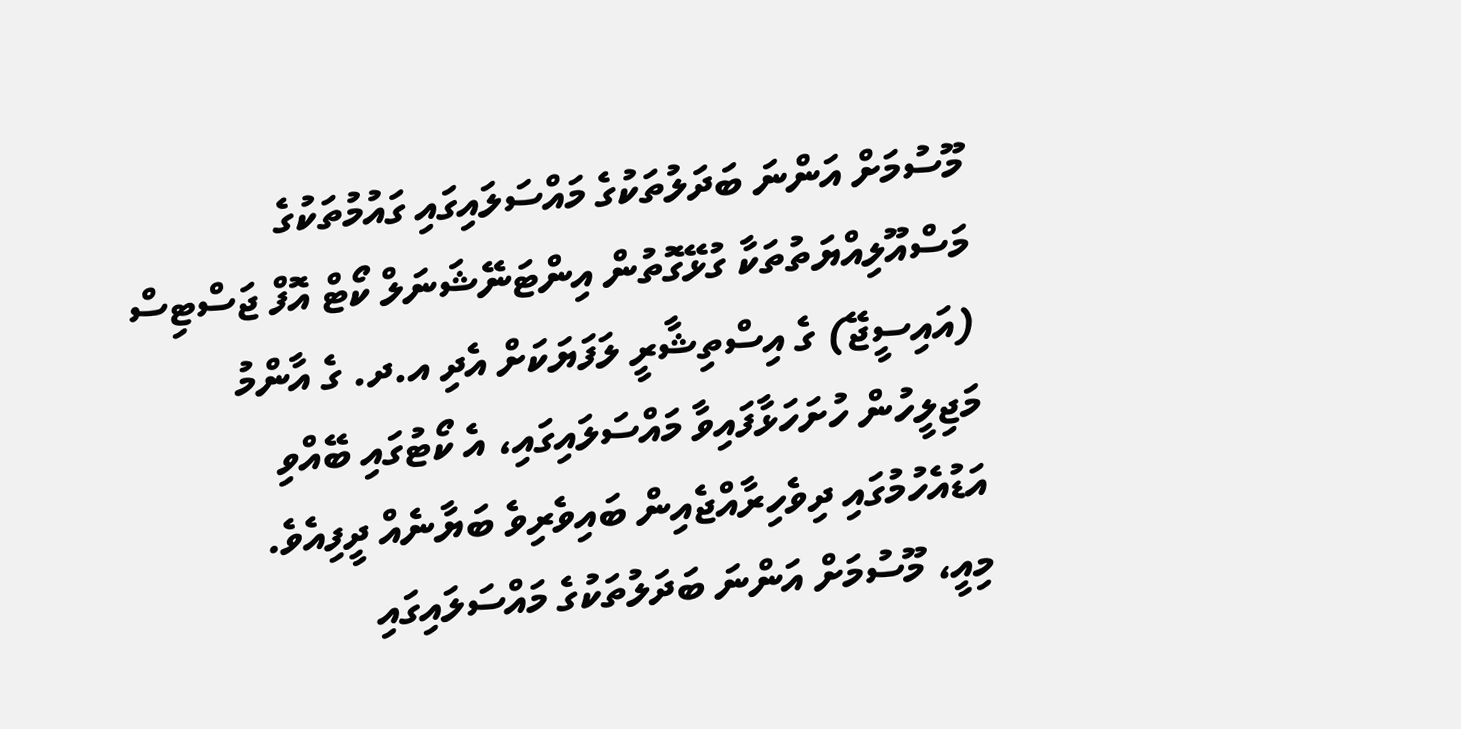މޫސުމަށް އަންނަ ބަދަލުތަކުގެ މައްސަލައިގައި ގައުމުތަކުގެ މަސްއޫލިއްޔަތުތަކާ ގުޅޭގޮތުން އިންޓަނޭޝަނަލް ކޯޓް އޮފް ޖަސްޓިސް (އައިސީޖޭ) ގެ އިސްތިޝާރީ ލަފަޔަކަށް އެދި އ.ދ. ގެ އާންމު މަޖިލީހުން ހުށަހަޅާފައިވާ މައްސަލައިގައި، އެ ކޯޓުގައި ބޭއްވި އަޑުއެހުމުގައި ދިވެހިރާއްޖެއިން ބައިވެރިވެ ބަޔާނެއް ދީފިއެވެ.
މިއީ، މޫސުމަށް އަންނަ ބަދަލުތަކުގެ މައްސަލައިގައި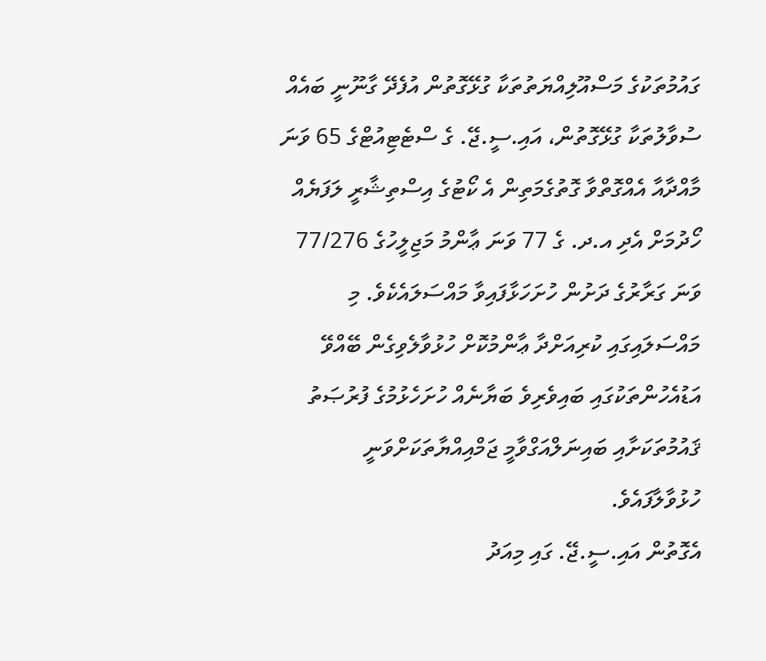ގައުމުތަކުގެ މަސްއޫލިއްޔަތުތަކާ ގުޅޭގޮތުން އުފެދޭ ގާނޫނީ ބައެއް ސުވާލުތަކާ ގުޅޭގޮތުން، އައި.ސީ.ޖޭ. ގެ ސްޓެޓިއުޓްގެ 65 ވަނަ މާއްދާއާ އެއްގޮތްވާ ގޮތުގެމަތިން އެ ކޯޓުގެ އިސްތިޝާރީ ލަފަޔެއް ހޯދުމަށް އެދި އ.ދ. ގެ 77 ވަނަ ޢާންމު މަޖިލީހުގެ 77/276 ވަނަ ގަރާރުގެ ދަށުން ހުށަހަޅާފައިވާ މައްސަލައެކެވެ. މި މައްސަލައިގައި ކުރިއަށްދާ ޢާންމުކޮށް ހުޅުވާލެވިގެން ބޭއްވޭ އަޑުއެހުންތަކުގައި ބައިވެރިވެ ބަޔާނެއް ހުށަހެޅުމުގެ ފުރުޞަތު ޤައުމުތަކަށާއި ބައިނަލްއަގްވާމީ ޖަމްއިއްޔާތަކަށްވަނީ ހުޅުވާލާފައެވެ.
އެގޮތުން އައި.ސީ.ޖޭ. ގައި މިއަދު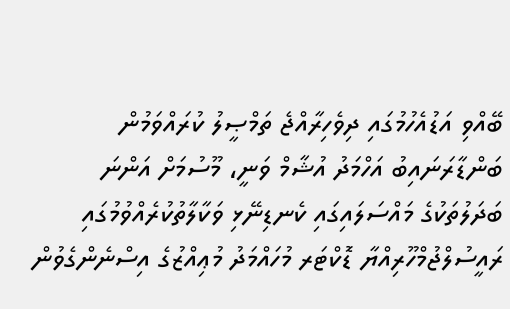ބޭއްވި އަޑުއެހުމުގައި ދިވެހިރާއްޖެ ތަމްޞީލު ކުރައްވަމުން ބަންޑާރަނައިބު އަހްމަދު އުޝާމް ވަނީ، މޫސުމަށް އަންނަ ބަދަލުތަކުގެ މައްސަލައިގައި ކެނޑިނޭޅި ވަކާލާތުކުރެއްވުމުގައި ރައީސުލްޖުމްހޫރިއްޔާ ޑޮކްޓަރ މުހައްމަދު މުޢިއްޒުގެ އިސްނެންގެވުން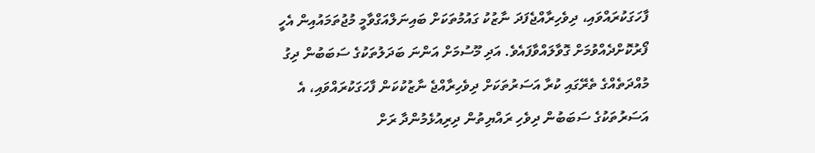ފާހަގަކުރައްވައި، ދިވެހިރާއްޖެފަދަ ނާޒުކު ގައުމުތަކަށް ބައިނަލްއަގްވާމީ މުޖުތަމައުއިން އެހީ ފޯރުކޮށްދެއްވުމަށް ގޮވާލައްވާފައެވެ. އަދި މޫސުމަށް އަންނަ ބަދަލުތަކުގެ ސަބަބުން ދިގު މުއްދަތެއްގެ ތެރޭގައި ކުރާ އަސަރުތަކަށް ދިވެހިރާއްޖެ ނާޒުކުކަން ފާހަގަކުރައްވައި، އެ އަސަރުތަކުގެ ސަބަބުން ދިވެހި ރައްޔިތުން ދިރިއުޅެމުންދާ ރަށް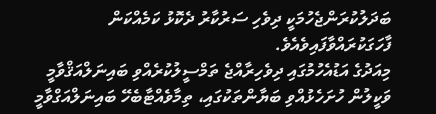ބަދަލުކުރަންޖެހުމަކީ ދިވެހި ސަރުކާރު ދެކޮޅު ކަމެއްކަން ފާހަގަކުރައްވާފައިވެއެވެ.
މިއަދުގެ އަޑުއެހުމުގައި ދިވެހިރާއްޖެ ތަމްސީލުކުރެއްވި ބައިނަލްއަޤްވާމީ ވަކީލުން ހުށަހެޅުއްވި ބަޔާންތަކުގައި، ތިމާވެއްޓާބެހޭ ބައިނަލްއަގްވާމީ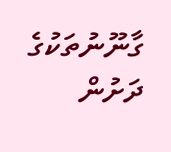ގާނޫނުތަކުގެ ދަށުން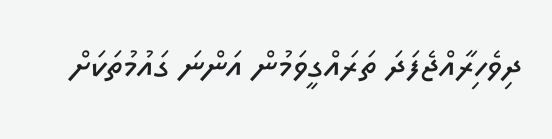ދިވެހިރާއްޖެފަދަ ތަރައްގީވަމުން އަންނަ ގައުމުތަކަށް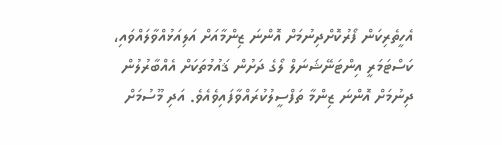އެހީތެރިކަން ފޯރުކޮށްދިނުމަށް އޮންނަ ޒިންމާއަށް އަލިއަޅުއްވާލައްވައި، ކަސްޓަމަރީ އިންޓަނޭޝަނަލް ލޯގެ ދަށުން ޤައުމުތަކަށް އެއްބާރުލުން ދިނުމަށް އޮންނަ ޒިންމާ ތަފްސީލުކުރައްވާފައިވެއެވެ. އަދި މޫސުމަށް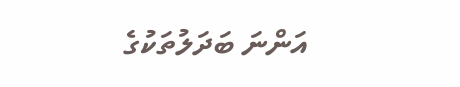އަންނަ ބަދަލުތަކުގެ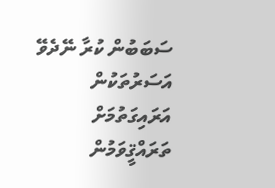ސަބަބުން ކުރާ ނޭދެވޭ އަސަރުތަކުން އަރައިގަތުމަށް ތަރައްޤީވަމުން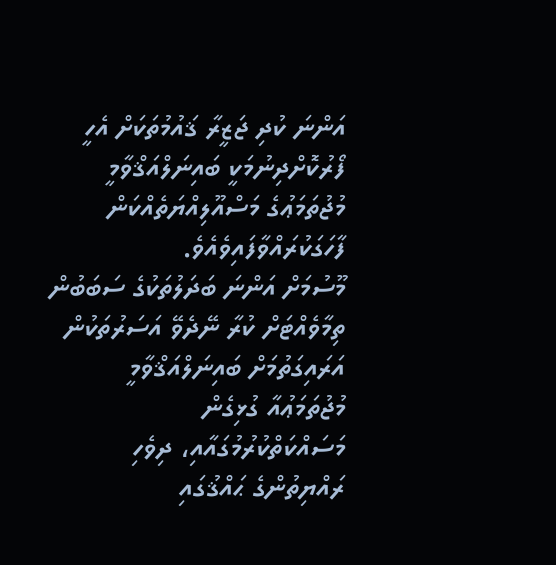އަންނަ ކުދި ޖަޒީރާ ޤައުމުތަކަށް އެހީ ފޯރުކޮށްދިނުމަކީ ބައިނަލްއަޤްވާމީ މުޖުތަމަޢުގެ މަސްއޫލިއްޔަތެއްކަން ފާހަގަކުރައްވާފައިވެއެވެ.
މޫސުމަށް އަންނަ ބަދަލުތަކުގެ ސަބަބުން ތިމާވެއްޓަށް ކުރާ ނޭދެވޭ އަސަރުތަކުން އަރައިގަތުމަށް ބައިނަލްއަޤްވާމީ މުޖުތަމަޢުއާ ގުޅިގެން މަސައްކަތްކުރުމުގައާއި، ދިވެހި ރައްޔިތުންގެ ޙައްޤުގައި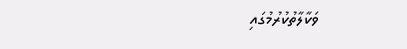ވަކާލާތުކުރުމުގައި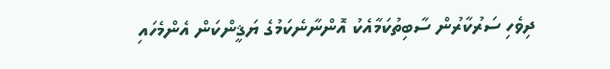ދިވެހި ސަރުކާރުން ސާބިތުކަމާއެކު އޮންނާނެކަމުގެ ޔަޤީންކަން އެންމެހައި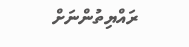ރައްޔިތުންނަށް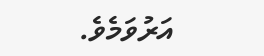އަރުވަމެވެ.